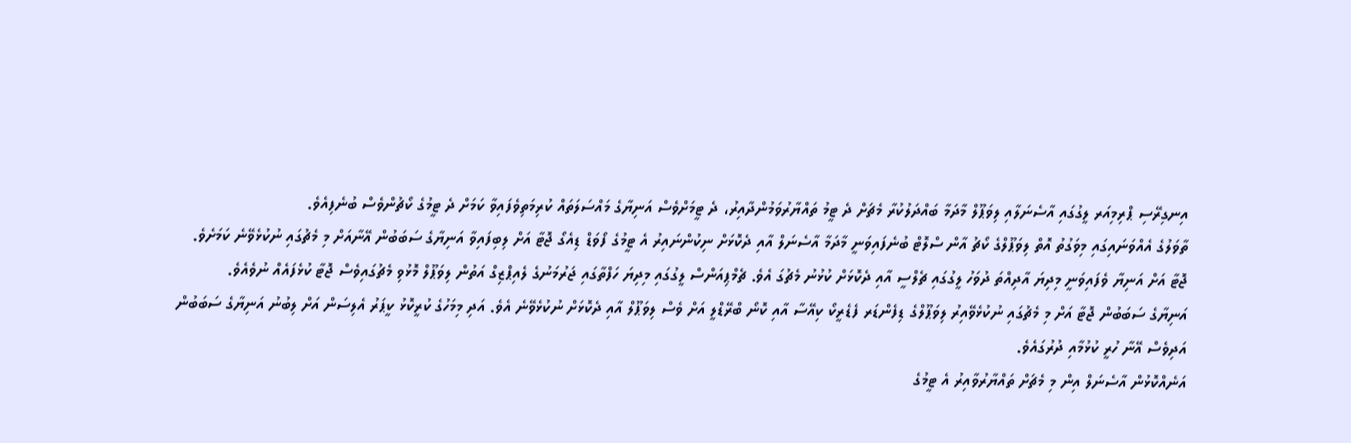އިނގިރޭސި ޕްރިމިއަރ ލީގުގައި އާސެނަލާއި ލިވަޕޫލް މާދަމާ ބައްދަލުކުރާ މެޗަށް ދެ ޓީމު ތައްޔާރުވަމުންދާއިރު، ދެ ޓީމަށްވެސް އަނިޔާގެ މައްސަލަތައް ކުރިމަތިވެފައިވާ ކަމަށް ދެ ޓީމުގެ ކޯޗުންވެސް ބުނެފިއެވެ.
ތާވަލުގެ އެއްވަނައިގައި މިވަގުތު އޮތް ލިވަޕޫލްގެ ކޯޗު އާން ސްލޮޓް ބުނެފައިވަނީ މާދަމާ އާސެނަލް އާއި ދެކޮޅަށް ނިކުންނައިރު އެ ޓީމުގެ ފޯވަޑް ޑިއެގޯ ޖޮޓާ އަށް ލިބިފައިވާ އަނިޔާގެ ސަބަބުން އޭނާއަށް މި މެޗުގައި ނުކުޅެވޭނެ ކަމަށެވެ.
ޖޮޓާ އަށް އަނިޔާ ވެފައިވަނީ މިދިޔަ އާދިއްތަ ދުވަހު ލީގުގައި ޗެލްސީ އާއި ދެކޮޅަށް ކުޅުނު މެޗުގަ އެވެ. ޗެމްޕިއަންސް ލީގުގައި މިދިޔަ ހަފްތާގައި ޖަރުމަނުގެ ލެއިޕްޒިގް އަތުން ލިވަޕޫލް މޮޅުވި މެޗުގައިވެސް ޖޮޓާ ކުޅެފައެއް ނުވެއެވެ.
އަނިޔާގެ ސަބަބުން ޖޮޓާ އަށް މި މެޗުގައި ނުކުޅެވޭއިރު ލިވަޕޫލްގެ ޑިފެންޑަރ ފެޑެރީކޯ ކިއޭސާ އާއި ކޮނޯ ބްރޭޑްލީ އަށް ވެސް ލިވަޕޫލް އާއި ދެކޮޅަށް ނުކުޅެވޭނެ އެވެ. އަދި މިމަހުގެ ކުރީކޮޅު ކީޕަރު އެލިސަން އަށް ލިބުނު އަނިޔާގެ ސަބަބުން އަދިވެސް އޭނާ ހުރީ ކުޅުމާއި ދުރުގައެވެ.
އަނެއްކޮޅުން އާސެނަލް އިން މި މެޗަށް ތައްޔާރުވާއިރު އެ ޓީމުގެ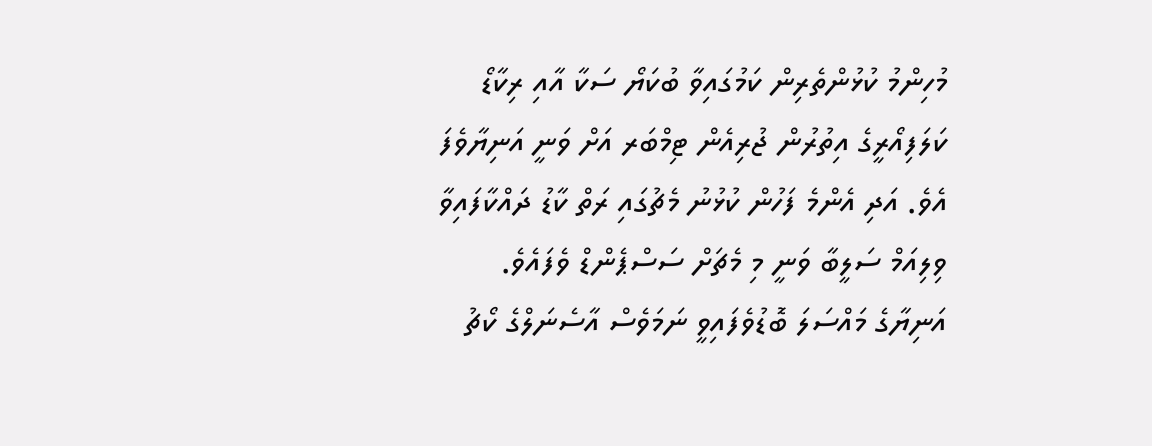މުހިންމު ކުޅުންތެރިން ކަމުގައިވާ ބުކަޔޯ ސަކާ އާއި ރިކާޑޯ ކަލަފިއޯރީގެ އިތުރުން ޖުރިއެން ޓިމްބަރ އަށް ވަނީ އަނިޔާވެފަ އެވެ. އަދި އެންމެ ފަހުން ކުޅުނު މެޗުގައި ރަތް ކާޑު ދައްކާފައިވާ ވިލިއަމް ސަލީބާ ވަނީ މި މެޗަށް ސަސްޕެންޑް ވެފައެވެ.
އަނިޔާގެ މައްސަލަ ބޮޑުވެފައިވީ ނަމަވެސް އާސެނަލްގެ ކޯޗު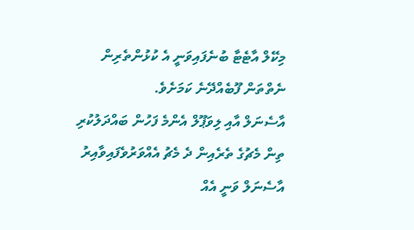މިކޭލް އާޓެޓާ ބުނެފައިވަނީ އެ ކުޅުންތެރިން ނެތްތަން ފޫބެއްދޭނެ ކަމަށެވެ.
އާސެނަލް އާއި ލިވަޕޫލް އެންމެ ފަހުން ބައްދަލުކުރި ތިން މެޗުގެ ތެރެއިން ދެ މެޗު އެއްވަރުވެފައިވާއިރު އާސެނަލް ވަނީ އެއް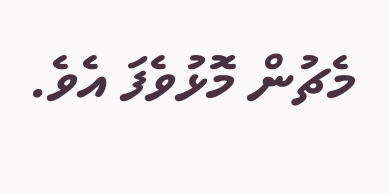މެޗުން މޮޅުވެފަ އެވެ.